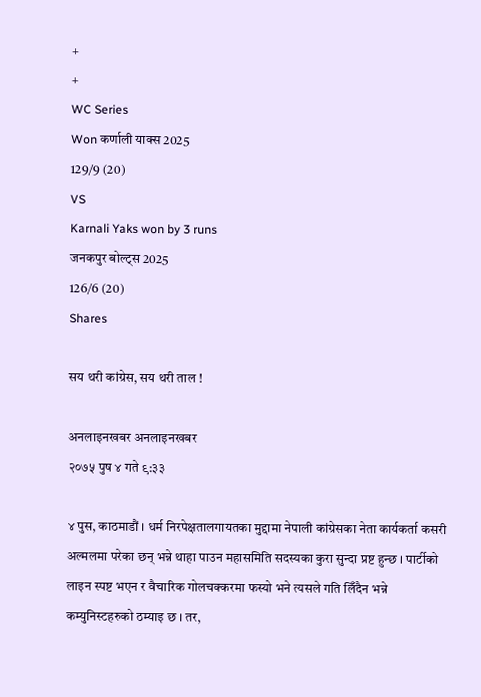+
+
WC Series
Won कर्णाली याक्स 2025
129/9 (20)
VS
Karnali Yaks won by 3 runs
जनकपुर बोल्ट्स 2025
126/6 (20)
Shares

सय थरी कांग्रेस, सय थरी ताल !

अनलाइनखबर अनलाइनखबर
२०७५ पुष ४ गते ९:३३

४ पुस, काठमाडौं । धर्म निरपेक्षतालगायतका मुद्दामा नेपाली कांग्रेसका नेता कार्यकर्ता कसरी अल्मलमा परेका छन् भन्ने थाहा पाउन महासमिति सदस्यका कुरा सुन्दा प्रष्ट हुन्छ । पार्टीको लाइन स्पष्ट भएन र वैचारिक गोलचक्करमा फस्यो भने त्यसले गति लिँदैन भन्ने कम्युनिस्टहरुको ठम्याइ छ । तर,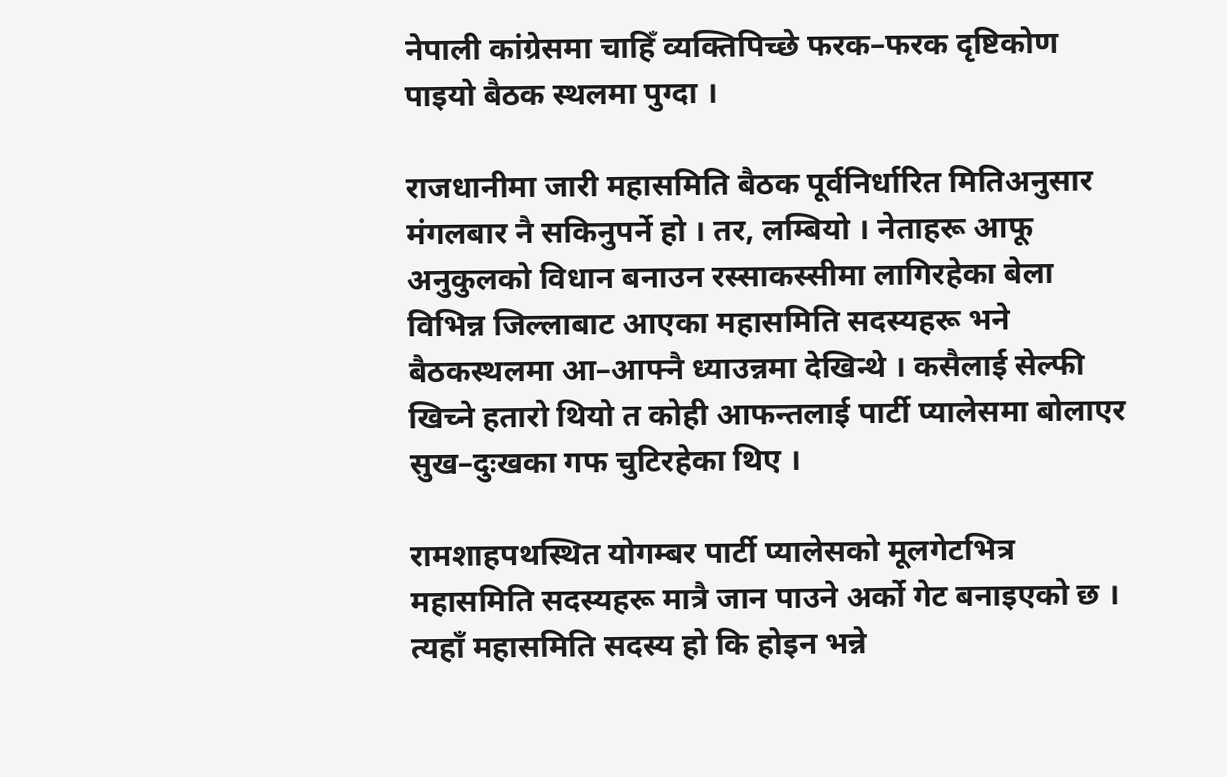नेपाली कांग्रेसमा चाहिँ व्यक्तिपिच्छे फरक–फरक दृष्टिकोण पाइयो बैठक स्थलमा पुग्दा ।

राजधानीमा जारी महासमिति बैठक पूर्वनिर्धारित मितिअनुसार मंगलबार नै सकिनुपर्ने हो । तर, लम्बियो । नेताहरू आफू अनुकुलको विधान बनाउन रस्साकस्सीमा लागिरहेका बेला विभिन्न जिल्लाबाट आएका महासमिति सदस्यहरू भने बैठकस्थलमा आ–आफ्नै ध्याउन्नमा देखिन्थे । कसैलाई सेल्फी खिच्ने हतारो थियो त कोही आफन्तलाई पार्टी प्यालेसमा बोलाएर सुख–दुःखका गफ चुटिरहेका थिए ।

रामशाहपथस्थित योगम्बर पार्टी प्यालेसको मूलगेटभित्र महासमिति सदस्यहरू मात्रै जान पाउने अर्को गेट बनाइएको छ । त्यहाँ महासमिति सदस्य हो कि होइन भन्ने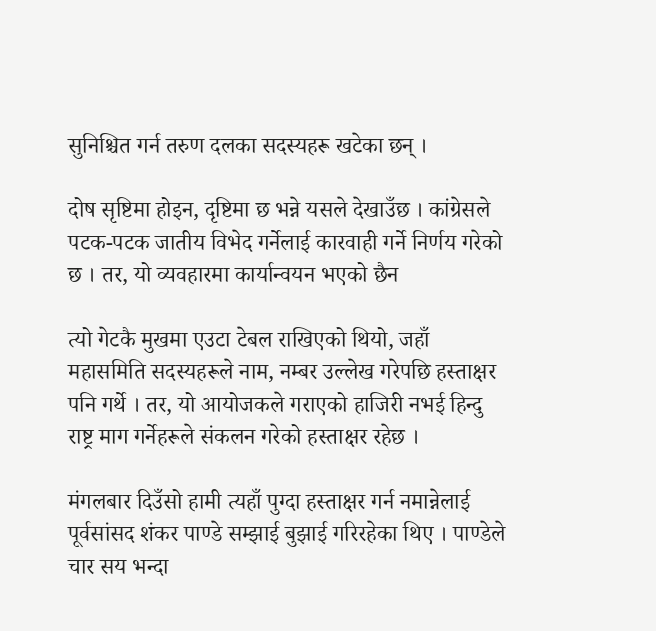सुनिश्चित गर्न तरुण दलका सदस्यहरू खटेका छन् ।

दोष सृष्टिमा होइन, दृष्टिमा छ भन्ने यसले देखाउँछ । कांग्रेसले पटक-पटक जातीय विभेद गर्नेलाई कारवाही गर्ने निर्णय गरेको छ । तर, यो व्यवहारमा कार्यान्वयन भएको छैन

त्यो गेटकै मुखमा एउटा टेबल राखिएको थियो, जहाँ महासमिति सदस्यहरूले नाम, नम्बर उल्लेख गरेपछि हस्ताक्षर पनि गर्थे । तर, यो आयोजकले गराएको हाजिरी नभई हिन्दु राष्ट्र माग गर्नेहरूले संकलन गरेको हस्ताक्षर रहेछ ।

मंगलबार दिउँसो हामी त्यहाँ पुग्दा हस्ताक्षर गर्न नमान्नेलाई पूर्वसांसद शंकर पाण्डे सम्झाई बुझाई गरिरहेका थिए । पाण्डेले चार सय भन्दा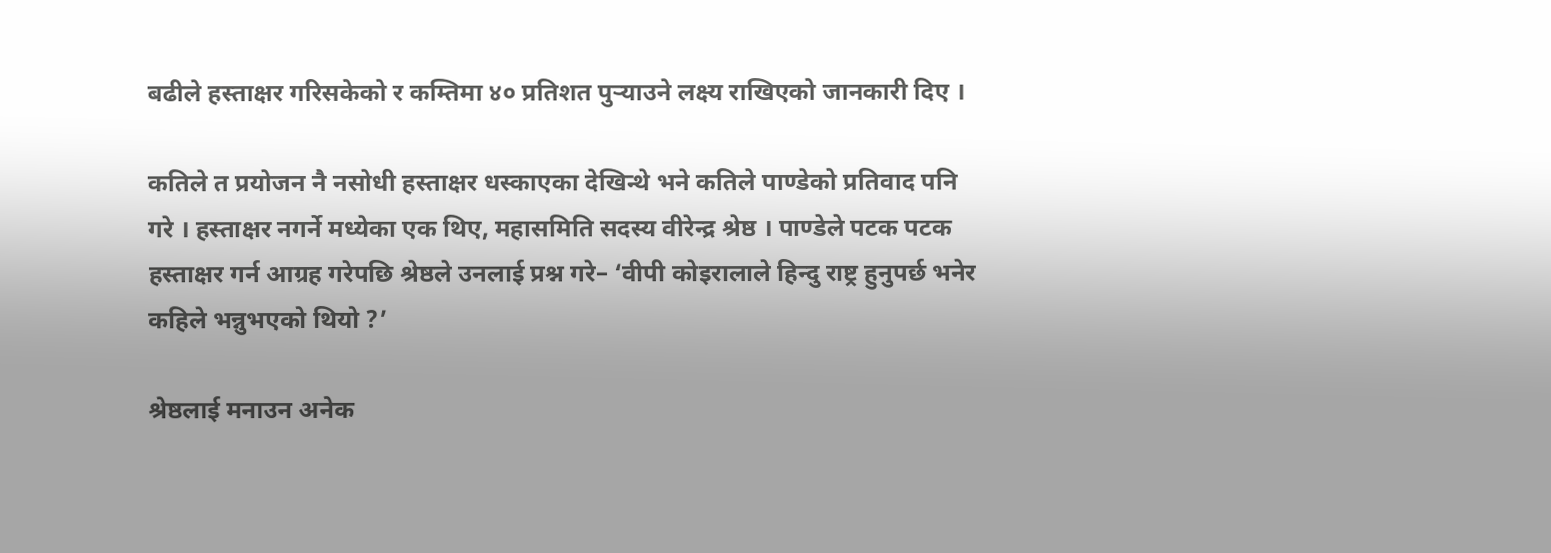बढीले हस्ताक्षर गरिसकेको र कम्तिमा ४० प्रतिशत पुर्‍याउने लक्ष्य राखिएको जानकारी दिए ।

कतिले त प्रयोजन नै नसोधी हस्ताक्षर धस्काएका देखिन्थे भने कतिले पाण्डेको प्रतिवाद पनि गरे । हस्ताक्षर नगर्ने मध्येका एक थिए, महासमिति सदस्य वीरेन्द्र श्रेष्ठ । पाण्डेले पटक पटक हस्ताक्षर गर्न आग्रह गरेपछि श्रेष्ठले उनलाई प्रश्न गरे– ‘वीपी कोइरालाले हिन्दु राष्ट्र हुनुपर्छ भनेर कहिले भन्नुभएको थियो ?’

श्रेष्ठलाई मनाउन अनेक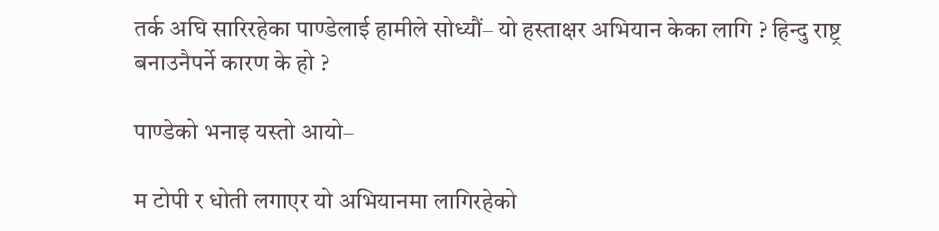तर्क अघि सारिरहेका पाण्डेलाई हामीले सोध्यौं– यो हस्ताक्षर अभियान केका लागि ? हिन्दु राष्ट्र बनाउनैपर्ने कारण के हो ?

पाण्डेको भनाइ यस्तो आयो–

म टोपी र धोती लगाएर यो अभियानमा लागिरहेको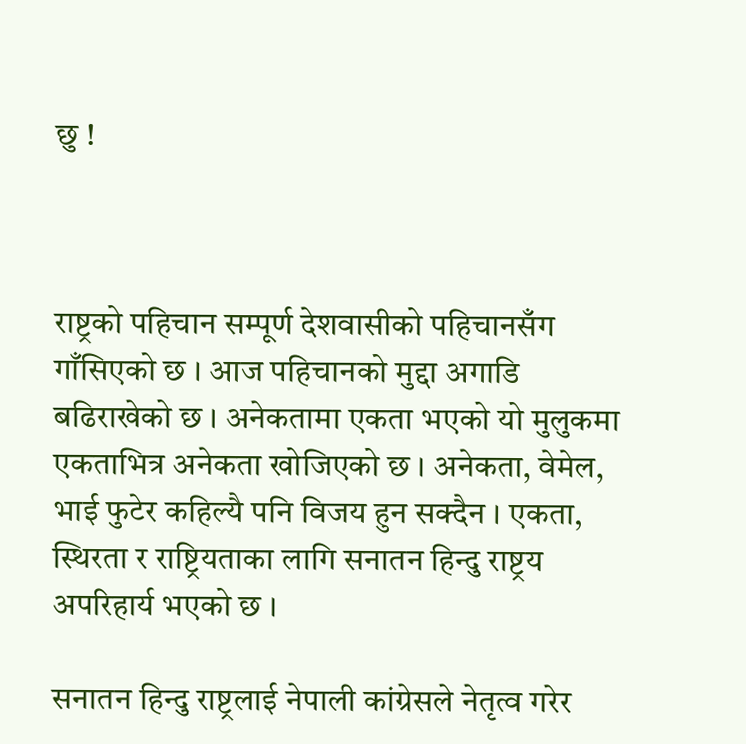छु !



राष्ट्रको पहिचान सम्पूर्ण देशवासीको पहिचानसँग गाँसिएको छ । आज पहिचानको मुद्दा अगाडि बढिराखेको छ । अनेकतामा एकता भएको यो मुलुकमा एकताभित्र अनेकता खोजिएको छ । अनेकता, वेमेल, भाई फुटेर कहिल्यै पनि विजय हुन सक्दैन । एकता, स्थिरता र राष्ट्रियताका लागि सनातन हिन्दु राष्ट्रय अपरिहार्य भएको छ ।

सनातन हिन्दु राष्ट्रलाई नेपाली कांग्रेसले नेतृत्व गरेर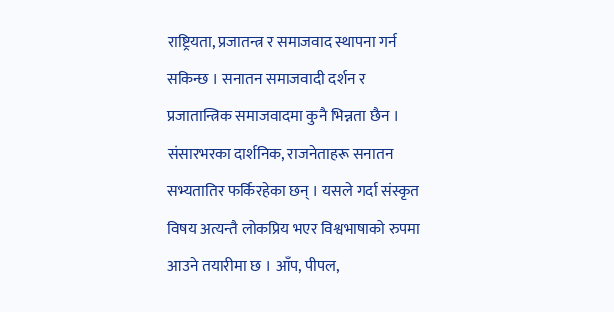राष्ट्रियता, प्रजातन्त्र र समाजवाद स्थापना गर्न सकिन्छ । सनातन समाजवादी दर्शन र प्रजातान्त्रिक समाजवादमा कुनै भिन्नता छैन । संसारभरका दार्शनिक, राजनेताहरू सनातन सभ्यतातिर फर्किरहेका छन् । यसले गर्दा संस्कृत विषय अत्यन्तै लोकप्रिय भएर विश्वभाषाको रुपमा आउने तयारीमा छ । आँप, पीपल,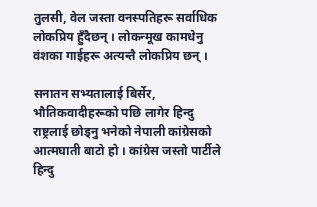तुलसी, वेल जस्ता वनस्पतिहरू सर्वाधिक लोकप्रिय हुँदैछन् । लोकन्मूख कामधेनु वंशका गाईहरू अत्यन्तै लोकप्रिय छन् ।

सनातन सभ्यतालाई बिर्सेर, भौतिकवादीहरूको पछि लागेर हिन्दु राष्ट्रलाई छोड्नु भनेको नेपाली कांग्रेसको आत्मघाती बाटो हो । कांग्रेस जस्तो पार्टीले हिन्दु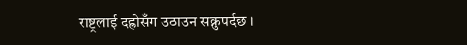राष्ट्रलाई दह्रोसँग उठाउन सक्नुपर्दछ ।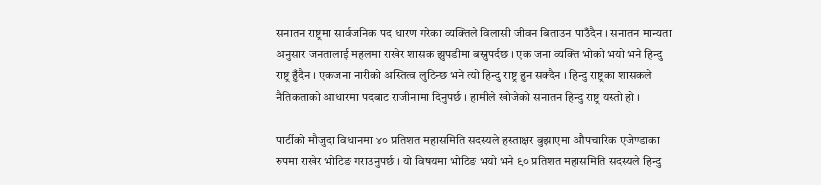सनातन राष्ट्रमा सार्वजनिक पद धारण गरेका व्यक्तिले विलासी जीवन बिताउन पाउँदैन । सनातन मान्यता अनुसार जनतालाई महलमा राखेर शासक झुपडीमा बस्नुपर्दछ । एक जना व्यक्ति भोको भयो भने हिन्दु राष्ट्र हुँदैन । एकजना नारीको अस्तित्व लुटिन्छ भने त्यो हिन्दु राष्ट्र हुन सक्दैन । हिन्दु राष्ट्रका शासकले नैतिकताको आधारमा पदबाट राजीनामा दिनुपर्छ । हामीले खोजेको सनातन हिन्दु राष्ट्र यस्तो हो ।

पार्टीको मौजुदा विधानमा ४० प्रतिशत महासमिति सदस्यले हस्ताक्षर बुझाएमा औपचारिक एजेण्डाका रुपमा राखेर भोटिङ गराउनुपर्छ । यो विषयमा भोटिङ भयो भने ९० प्रतिशत महासमिति सदस्यले हिन्दु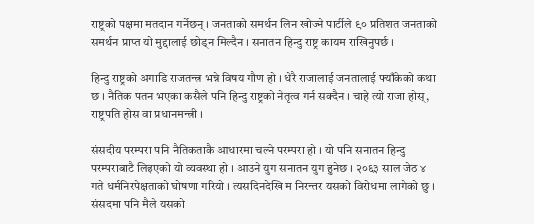राष्ट्रको पक्षमा मतदान गर्नेछन् । जनताको समर्थन लिन खोज्ने पार्टीले ९० प्रतिशत जनताको समर्थन प्राप्त यो मुद्दालाई छोड्न मिल्दैन । सनातन हिन्दु राष्ट्र कायम राखिनुपर्छ ।

हिन्दु राष्ट्रको अगाडि राजतन्त्र भन्ने विषय गौण हो । धेरै राजालाई जनतालाई फ्याँकेको कथा छ । नैतिक पतन भएका कसैले पनि हिन्दु राष्ट्रको नेतृत्व गर्न सक्दैन । चाहे त्यो राजा होस्, राष्ट्रपति होस वा प्रधानमन्त्री ।

संसदीय परम्परा पनि नैतिकताकै आधारमा चल्ने परम्परा हो । यो पनि सनातन हिन्दु परम्पराबाटै लिइएको यो व्यवस्था हो । आउने युग सनातन युग हुनेछ । २०६३ साल जेठ ४ गते धर्मनिरपेक्षताको घोषणा गरियो । त्यसदिनदेखि म निरन्तर यसको विरोधमा लागेको छु । संसदमा पनि मैले यसको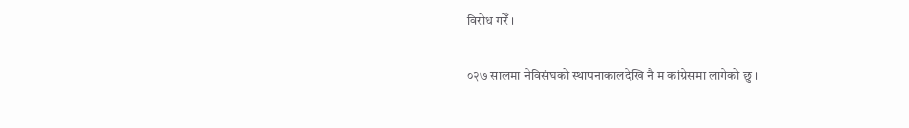विरोध गरेँ ।

०२७ सालमा नेविसंघको स्थापनाकालदेखि नै म कांग्रेसमा लागेको छु ।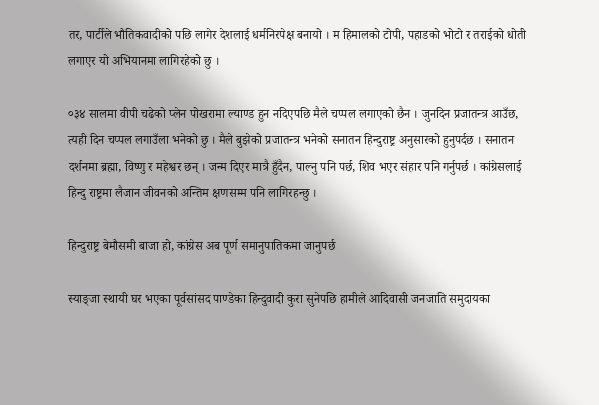तर, पार्टीले भौतिकवादीको पछि लागेर देशलाई धर्मनिरपेक्ष बनायो । म हिमालको टोपी, पहाडको भोटो र तराईको धोती लगाएर यो अभियानमा लागिरहेको छु ।

०३४ सालमा वीपी चढेको प्लेन पोखरामा ल्याण्ड हुन नदिएपछि मैले चप्पल लगाएको छैन । जुनदिन प्रजातन्त्र आउँछ, त्यही दिन चप्पल लगाउँला भनेको छु । मैले बुझेको प्रजातन्त्र भनेको सनातन हिन्दुराष्ट्र अनुसारको हुनुपर्दछ । सनातन दर्शनमा ब्रह्मा, विष्णु र महेश्वर छन् । जन्म दिएर मात्रै हुँदैन, पाल्नु पनि पर्छ, शिव भएर संहार पनि गर्नुपर्छ । कांग्रेसलाई हिन्दु राष्ट्रमा लैजान जीवनको अन्तिम क्षणसम्म पनि लागिरहन्छु ।

हिन्दुराष्ट्र बेमौसमी बाजा हो, कांग्रेस अब पूर्ण समानुपातिकमा जानुपर्छ

स्याङ्जा स्थायी घर भएका पूर्वसांसद पाण्डेका हिन्दुवादी कुरा सुनेपछि हामीले आदिवासी जनजाति समुदायका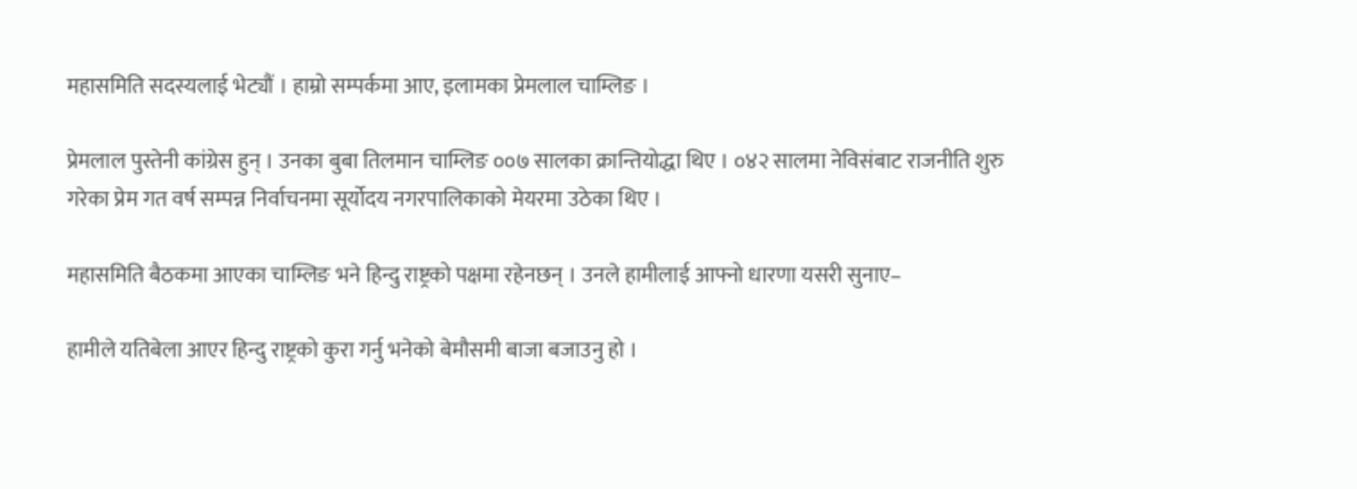महासमिति सदस्यलाई भेट्यौं । हाम्रो सम्पर्कमा आए, इलामका प्रेमलाल चाम्लिङ ।

प्रेमलाल पुस्तेनी कांग्रेस हुन् । उनका बुबा तिलमान चाम्लिङ ००७ सालका क्रान्तियोद्धा थिए । ०४२ सालमा नेविसंबाट राजनीति शुरु गरेका प्रेम गत वर्ष सम्पन्न निर्वाचनमा सूर्योदय नगरपालिकाको मेयरमा उठेका थिए ।

महासमिति बैठकमा आएका चाम्लिङ भने हिन्दु राष्ट्रको पक्षमा रहेनछन् । उनले हामीलाई आफ्नो धारणा यसरी सुनाए–

हामीले यतिबेला आएर हिन्दु राष्ट्रको कुरा गर्नु भनेको बेमौसमी बाजा बजाउनु हो ।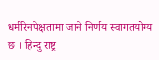धर्मरिनपेक्षतामा जाने निर्णय स्वागतयोग्य छ । हिन्दु राष्ट्र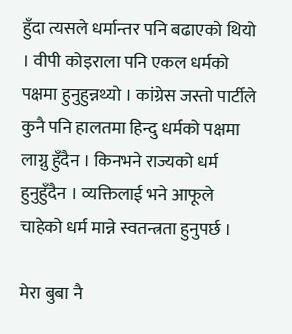हुँदा त्यसले धर्मान्तर पनि बढाएको थियो । वीपी कोइराला पनि एकल धर्मको पक्षमा हुनुहुन्नथ्यो । कांग्रेस जस्तो पार्टीले कुनै पनि हालतमा हिन्दु धर्मको पक्षमा लाग्नु हुँदैन । किनभने राज्यको धर्म हुनुहुँदैन । व्यक्तिलाई भने आफूले चाहेको धर्म मान्ने स्वतन्त्रता हुनुपर्छ ।

मेरा बुबा नै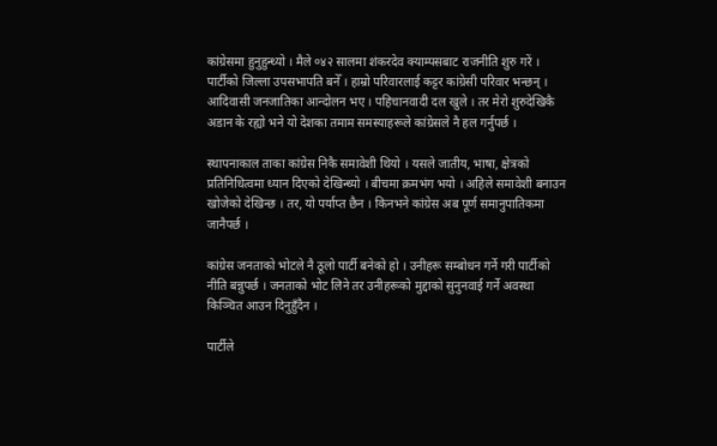कांग्रेसमा हुनुहुन्थ्यो । मैले ०४२ सालमा शंकरदेव क्याम्पसबाट राजनीति शुरु गरें । पार्टीको जिल्ला उपसभापति बनेँ । हाम्रो परिवारलाई कट्टर कांग्रेसी परिवार भन्छन् । आदिवासी जनजातिका आन्दोलन भए । पहिचानवादी दल खुले । तर मेरो शुरुदेखिकै अडान के रह्यो भने यो देशका तमाम समस्याहरूले कांग्रेसले नै हल गर्नुपर्छ ।

स्थापनाकाल ताका कांग्रेस निकै समावेशी थियो । यसले जातीय, भाषा, क्षेत्रको प्रतिनिधित्वमा ध्यान दिएको देखिन्थ्यो । बीचमा क्रमभंग भयो । अहिले समावेशी बनाउन खोजेको देखिन्छ । तर, यो पर्याप्त छैन । किनभने कांग्रेस अब पूर्ण समानुपातिकमा जानैपर्छ ।

कांग्रेस जनताको भोटले नै ठूलो पार्टी बनेको हो । उनीहरू सम्बोधन गर्ने गरी पार्टीको नीति बन्नुपर्छ । जनताको भोट लिने तर उनीहरूको मुद्दाको सुनुनवाई गर्ने अवस्था किञ्चित आउन दिनुहुँदैन ।

पार्टीले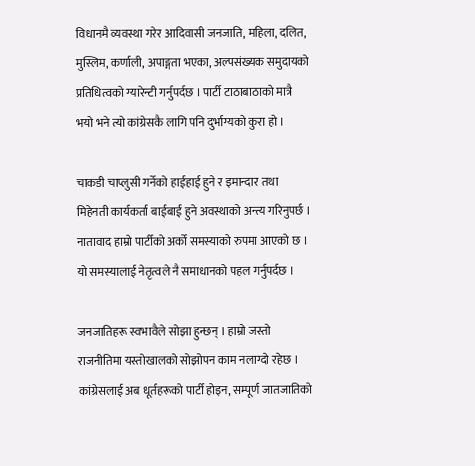विधानमै व्यवस्था गरेर आदिवासी जनजाति, महिला, दलित, मुस्लिम, कर्णाली, अपाङ्गता भएका, अल्पसंख्यक समुदायको प्रतिधित्वको ग्यारेन्टी गर्नुपर्दछ । पार्टी टाठाबाठाको मात्रै भयो भने त्यो कांग्रेसकै लागि पनि दुर्भाग्यको कुरा हो ।

चाकडी चाप्लुसी गर्नेको हाईहाई हुने र इमान्दार तथा मिहेनती कार्यकर्ता बाईबाई हुने अवस्थाको अन्त्य गरिनुपर्छ । नातावाद हाम्रो पार्टीको अर्को समस्याको रुपमा आएको छ । यो समस्यालाई नेतृत्वले नै समाधानको पहल गर्नुपर्दछ ।

जनजातिहरू स्वभावैले सोझा हुन्छन् । हाम्रो जस्तो राजनीतिमा यस्तोखालको सोझोपन काम नलाग्दो रहेछ । कांग्रेसलाई अब धूर्तहरूको पार्टी होइन, सम्पूर्ण जातजातिको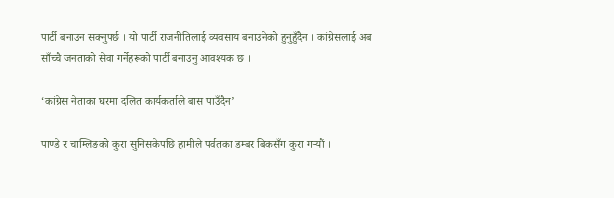पार्टी बनाउन सक्नुपर्छ । यो पार्टी राजनीतिलाई व्यवसाय बनाउनेको हुनुहुँदैन । कांग्रेसलाई अब साँच्चै जनताको सेवा गर्नेहरूको पार्टी बनाउनु आवश्यक छ ।

‘कांग्रेस नेताका घरमा दलित कार्यकर्ताले बास पाउँदैन’

पाण्डे र चाम्लिङको कुरा सुनिसकेपछि हामीले पर्वतका डम्बर बिकसँग कुरा गर्‍यौं ।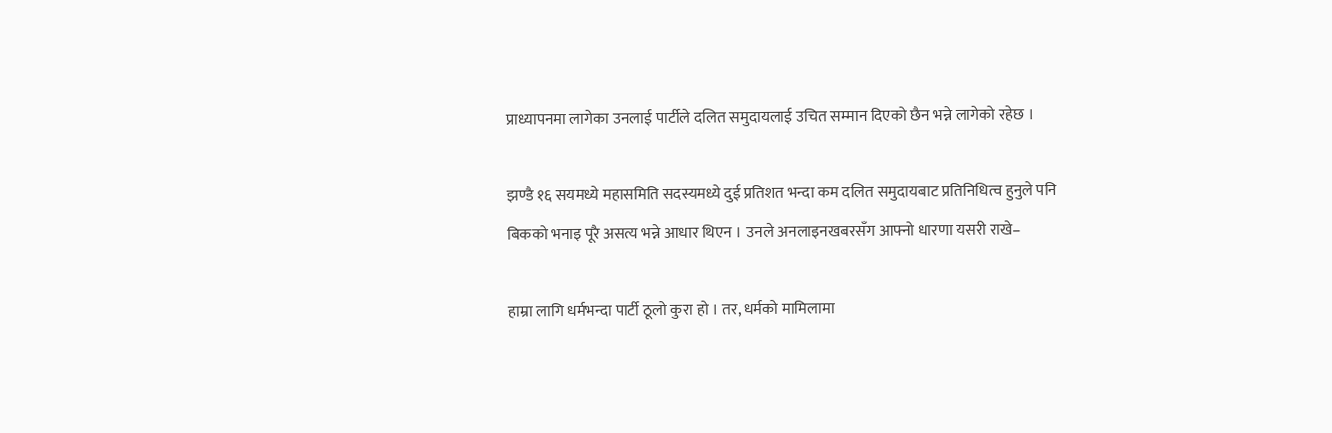प्राध्यापनमा लागेका उनलाई पार्टीले दलित समुदायलाई उचित सम्मान दिएको छैन भन्ने लागेको रहेछ ।

झण्डै १६ सयमध्ये महासमिति सदस्यमध्ये दुई प्रतिशत भन्दा कम दलित समुदायबाट प्रतिनिधित्व हुनुले पनि बिकको भनाइ पूरै असत्य भन्ने आधार थिएन । उनले अनलाइनखबरसँग आफ्नो धारणा यसरी राखे–

हाम्रा लागि धर्मभन्दा पार्टी ठूलो कुरा हो । तर, धर्मको मामिलामा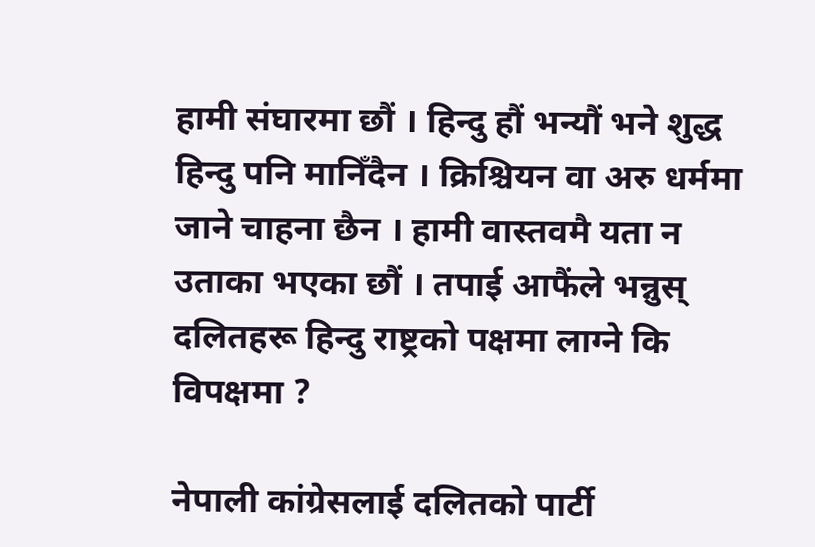हामी संघारमा छौं । हिन्दु हौं भन्यौं भने शुद्ध हिन्दु पनि मानिँदैन । क्रिश्चियन वा अरु धर्ममा जाने चाहना छैन । हामी वास्तवमै यता न उताका भएका छौं । तपाई आफैंले भन्नुस् दलितहरू हिन्दु राष्ट्रको पक्षमा लाग्ने कि विपक्षमा ?

नेपाली कांग्रेसलाई दलितको पार्टी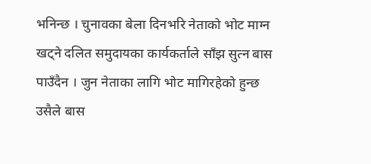भनिन्छ । चुनावका बेला दिनभरि नेताको भोट माग्न खट्ने दलित समुदायका कार्यकर्ताले साँझ सुत्न बास पाउँदैन । जुन नेताका लागि भोट मागिरहेको हुन्छ उसैले बास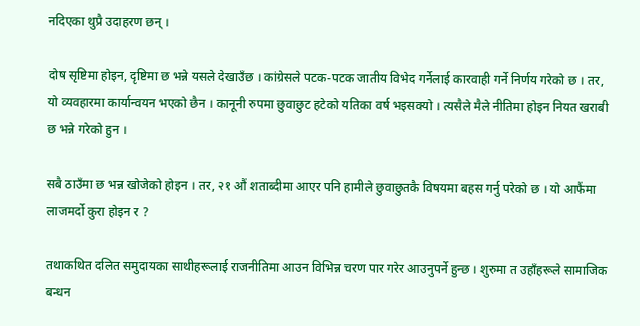नदिएका थुप्रै उदाहरण छन् ।

दोष सृष्टिमा होइन, दृष्टिमा छ भन्ने यसले देखाउँछ । कांग्रेसले पटक-पटक जातीय विभेद गर्नेलाई कारवाही गर्ने निर्णय गरेको छ । तर, यो व्यवहारमा कार्यान्वयन भएको छैन । कानूनी रुपमा छुवाछुट हटेको यतिका वर्ष भइसक्यो । त्यसैले मैले नीतिमा होइन नियत खराबी छ भन्ने गरेको हुन ।

सबै ठाउँमा छ भन्न खोजेको होइन । तर, २१ औं शताब्दीमा आएर पनि हामीले छुवाछुतकै विषयमा बहस गर्नु परेको छ । यो आफैंमा लाजमर्दो कुरा होइन र ?

तथाकथित दलित समुदायका साथीहरूलाई राजनीतिमा आउन विभिन्न चरण पार गरेर आउनुपर्ने हुन्छ । शुरुमा त उहाँहरूले सामाजिक बन्धन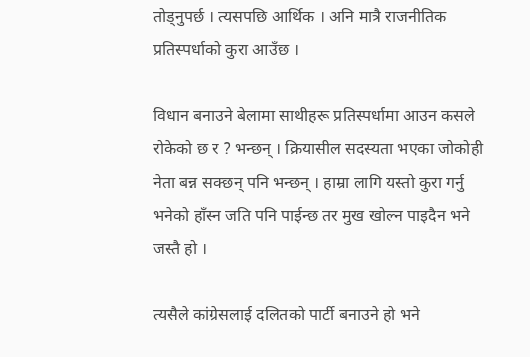तोड्नुपर्छ । त्यसपछि आर्थिक । अनि मात्रै राजनीतिक प्रतिस्पर्धाको कुरा आउँछ ।

विधान बनाउने बेलामा साथीहरू प्रतिस्पर्धामा आउन कसले रोकेको छ र ? भन्छन् । क्रियासील सदस्यता भएका जोकोही नेता बन्न सक्छन् पनि भन्छन् । हाम्रा लागि यस्तो कुरा गर्नु भनेको हाँस्न जति पनि पाईन्छ तर मुख खोल्न पाइदैन भने जस्तै हो ।

त्यसैले कांग्रेसलाई दलितको पार्टी बनाउने हो भने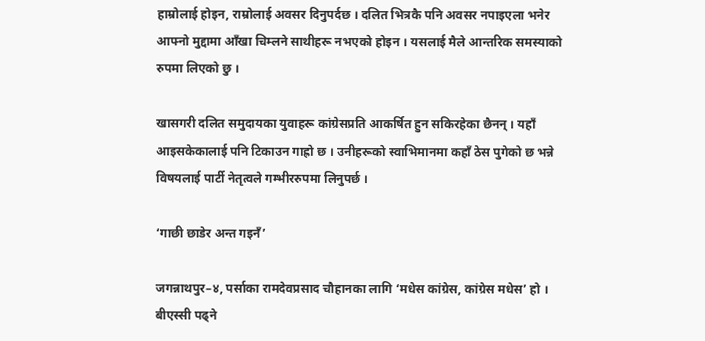हाम्रोलाई होइन, राम्रोलाई अवसर दिनुपर्दछ । दलित भित्रकै पनि अवसर नपाइएला भनेर आफ्नो मुद्दामा आँखा चिम्लने साथीहरू नभएको होइन । यसलाई मैले आन्तरिक समस्याको रुपमा लिएको छु ।

खासगरी दलित समुदायका युवाहरू कांग्रेसप्रति आकर्षित हुन सकिरहेका छैनन् । यहाँ आइसकेकालाई पनि टिकाउन गाह्रो छ । उनीहरूको स्वाभिमानमा कहाँ ठेस पुगेको छ भन्ने विषयलाई पार्टी नेतृत्वले गम्भीररुपमा लिनुपर्छ ।

‘गाछी छाडेर अन्त गइनँ’

जगन्नाथपुर–४, पर्साका रामदेवप्रसाद चौहानका लागि ‘मधेस कांग्रेस, कांग्रेस मधेस’ हो । बीएस्सी पढ्ने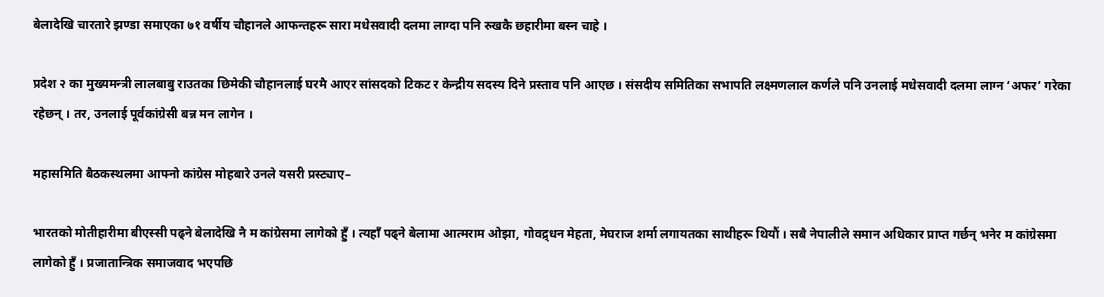बेलादेखि चारतारे झण्डा समाएका ७१ वर्षीय चौहानले आफन्तहरू सारा मधेसवादी दलमा लाग्दा पनि रुखकै छहारीमा बस्न चाहे ।

प्रदेश २ का मुख्यमन्त्री लालबाबु राउतका छिमेकी चौहानलाई घरमै आएर सांसदको टिकट र केन्द्रीय सदस्य दिने प्रस्ताव पनि आएछ । संसदीय समितिका सभापति लक्ष्मणलाल कर्णले पनि उनलाई मधेसवादी दलमा लाग्न ‘अफर’ गरेका रहेछन् । तर, उनलाई पूर्वकांग्रेसी बन्न मन लागेन ।

महासमिति बैठकस्थलमा आफ्नो कांग्रेस मोहबारे उनले यसरी प्रस्ट्याए–

भारतको मोतीहारीमा बीएस्सी पढ्ने बेलादेखि नै म कांग्रेसमा लागेको हुँ । त्यहाँ पढ्ने बेलामा आत्मराम ओझा, गोवद्र्धन मेहता, मेघराज शर्मा लगायतका साथीहरू थियौं । सबै नेपालीले समान अधिकार प्राप्त गर्छन् भनेर म कांग्रेसमा लागेको हुँ । प्रजातान्त्रिक समाजवाद भएपछि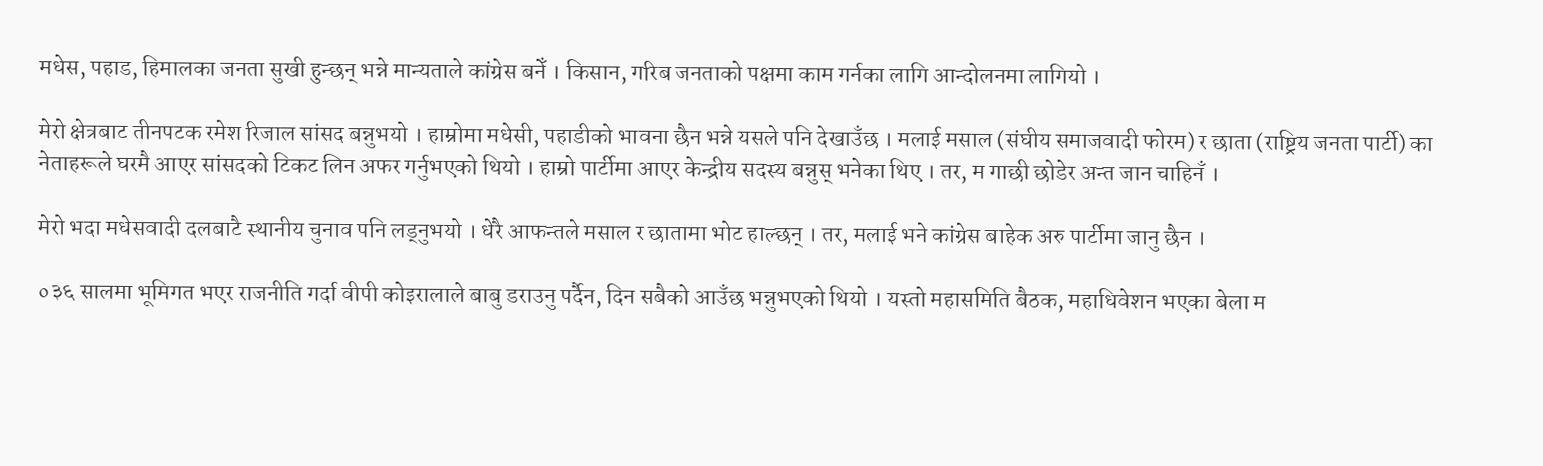मधेस, पहाड, हिमालका जनता सुखी हुन्छन् भन्ने मान्यताले कांग्रेस बनेँ । किसान, गरिब जनताको पक्षमा काम गर्नका लागि आन्दोलनमा लागियो ।

मेरो क्षेत्रबाट तीनपटक रमेश रिजाल सांसद बन्नुभयो । हाम्रोमा मधेसी, पहाडीको भावना छैन भन्ने यसले पनि देखाउँछ । मलाई मसाल (संघीय समाजवादी फोरम) र छाता (राष्ट्रिय जनता पार्टी) का नेताहरूले घरमै आएर सांसदको टिकट लिन अफर गर्नुभएको थियो । हाम्रो पार्टीमा आएर केन्द्रीय सदस्य बन्नुस् भनेका थिए । तर, म गाछी छोडेर अन्त जान चाहिनँ ।

मेरो भदा मधेसवादी दलबाटै स्थानीय चुनाव पनि लड्नुभयो । धेरै आफन्तले मसाल र छातामा भोट हाल्छन् । तर, मलाई भने कांग्रेस बाहेक अरु पार्टीमा जानु छैन ।

०३६ सालमा भूमिगत भएर राजनीति गर्दा वीपी कोइरालाले बाबु डराउनु पर्दैन, दिन सबैको आउँछ भन्नुभएको थियो । यस्तो महासमिति बैठक, महाधिवेशन भएका बेला म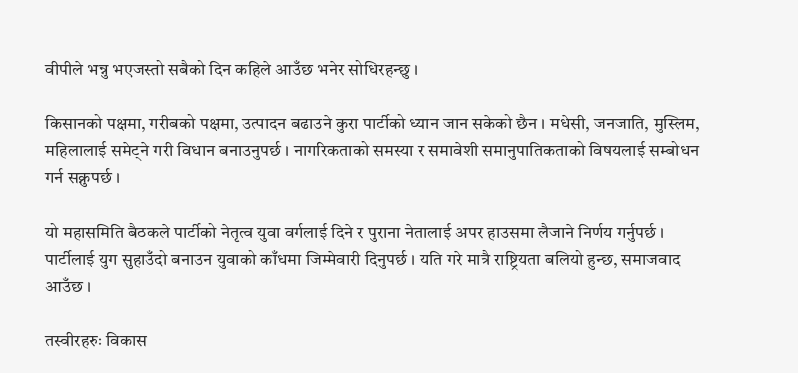वीपीले भन्नु भएजस्तो सबैको दिन कहिले आउँछ भनेर सोधिरहन्छु ।

किसानको पक्षमा, गरीबको पक्षमा, उत्पादन बढाउने कुरा पार्टीको ध्यान जान सकेको छैन । मधेसी, जनजाति, मुस्लिम, महिलालाई समेट्ने गरी विधान बनाउनुपर्छ । नागरिकताको समस्या र समावेशी समानुपातिकताको विषयलाई सम्बोधन गर्न सक्नुपर्छ ।

यो महासमिति बैठकले पार्टीको नेतृत्व युवा वर्गलाई दिने र पुराना नेतालाई अपर हाउसमा लैजाने निर्णय गर्नुपर्छ । पार्टीलाई युग सुहाउँदो बनाउन युवाको काँधमा जिम्मेवारी दिनुपर्छ । यति गरे मात्रै राष्ट्रियता बलियो हुन्छ, समाजवाद आउँछ ।

तस्वीरहरुः विकास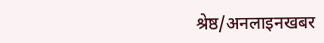श्रेष्ठ/अनलाइनखबर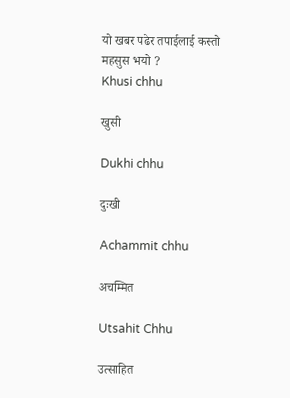यो खबर पढेर तपाईलाई कस्तो महसुस भयो ?
Khusi chhu

खुसी

Dukhi chhu

दुःखी

Achammit chhu

अचम्मित

Utsahit Chhu

उत्साहित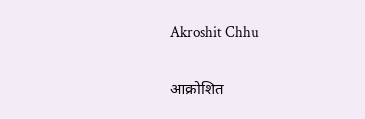Akroshit Chhu

आक्रोशित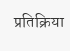प्रतिक्रिया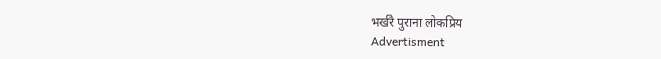भर्खरै पुराना लोकप्रिय
Advertisment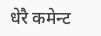धेरै कमेन्ट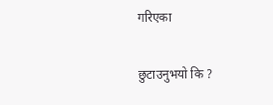गरिएका

छुटाउनुभयो कि ?